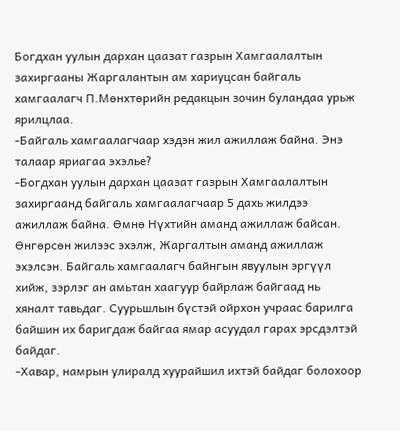Богдхан уулын дархан цаазат газрын Хамгаалалтын захиргааны Жаргалантын ам хариуцсан байгаль хамгаалагч П.Мөнхтөрийн редакцын зочин буландаа урьж ярилцлаа.
-Байгаль хамгаалагчаар хэдэн жил ажиллаж байна. Энэ талаар яриагаа эхэлье?
-Богдхан уулын дархан цаазат газрын Хамгаалалтын захиргаанд байгаль хамгаалагчаар 5 дахь жилдээ ажиллаж байна. Өмнө Нүхтийн аманд ажиллаж байсан. Өнгөрсөн жилээс эхэлж, Жаргалтын аманд ажиллаж эхэлсэн. Байгаль хамгаалагч байнгын явуулын эргүүл хийж, зэрлэг ан амьтан хаагуур байрлаж байгаад нь хяналт тавьдаг. Суурьшлын бүстэй ойрхон учраас барилга байшин их баригдаж байгаа ямар асуудал гарах эрсдэлтэй байдаг.
-Хавар, намрын улиралд хуурайшил ихтэй байдаг болохоор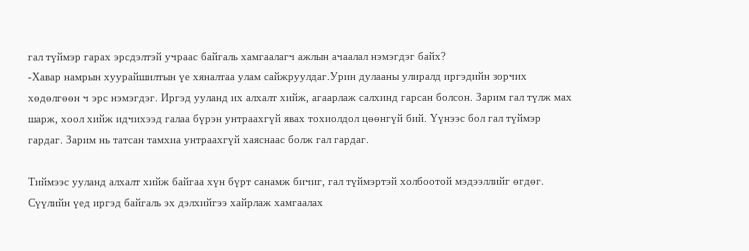гал түймэр гарах эрсдэлтэй учраас байгаль хамгаалагч ажлын ачаалал нэмэгдэг байх?
-Хавар намрын хуурайшилтын үе хяналтаа улам сайжруулдаг.Урин дулааны улиралд иргэдийн зорчих хөдөлгөөн ч эрс нэмэгдэг. Иргэд ууланд их алхалт хийж, агаарлаж салхинд гарсан болсон. Зарим гал түлж мах шарж, хоол хийж идчихээд галаа бүрэн унтраахгүй явах тохиолдол цөөнгүй бий. Үүнээс бол гал түймэр гардаг. Зарим нь татсан тамхиа унтраахгүй хаяснаас болж гал гардаг.

Тиймээс ууланд алхалт хийж байгаа хүн бүрт санамж бичиг, гал түймэртэй холбоотой мэдээллийг өгдөг. Сүүлийн үед иргэд байгаль эх дэлхийгээ хайрлаж хамгаалах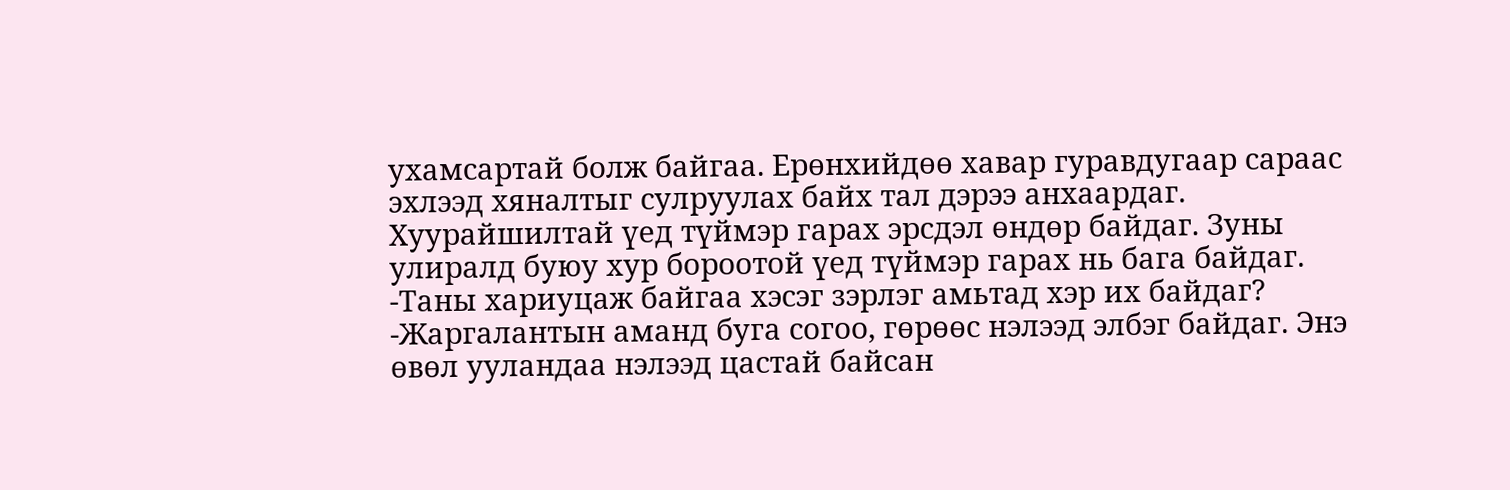ухамсартай болж байгаа. Ерөнхийдөө хавар гуравдугаар сараас эхлээд хяналтыг сулруулах байх тал дэрээ анхаардаг. Хуурайшилтай үед түймэр гарах эрсдэл өндөр байдаг. Зуны улиралд буюу хур бороотой үед түймэр гарах нь бага байдаг.
-Таны хариуцаж байгаа хэсэг зэрлэг амьтад хэр их байдаг?
-Жаргалантын аманд буга согоо, гөрөөс нэлээд элбэг байдаг. Энэ өвөл ууландаа нэлээд цастай байсан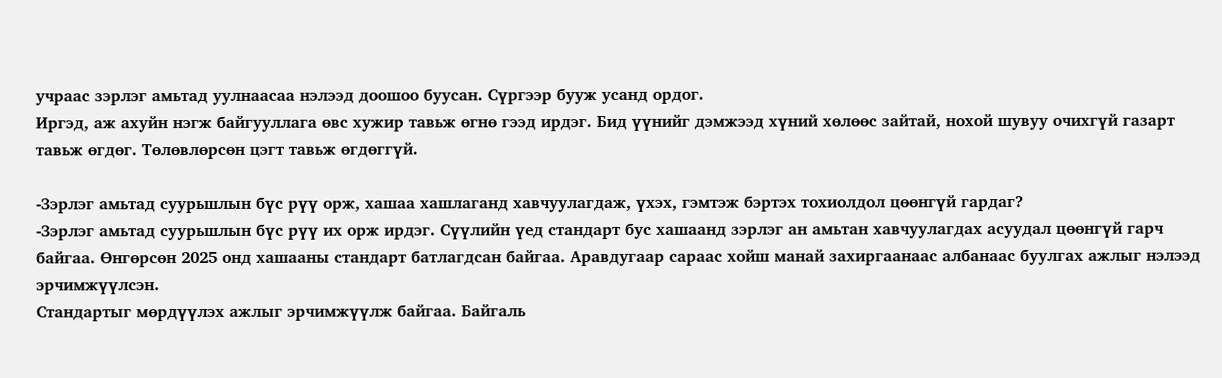учраас зэрлэг амьтад уулнаасаа нэлээд доошоо буусан. Сүргээр бууж усанд ордог.
Иргэд, аж ахуйн нэгж байгууллага өвс хужир тавьж өгнө гээд ирдэг. Бид үүнийг дэмжээд хүний хөлөөс зайтай, нохой шувуу очихгүй газарт тавьж өгдөг. Төлөвлөрсөн цэгт тавьж өгдөггүй.

-Зэрлэг амьтад суурьшлын бүс рүү орж, хашаа хашлаганд хавчуулагдаж, үхэх, гэмтэж бэртэх тохиолдол цөөнгүй гардаг?
-Зэрлэг амьтад суурьшлын бүс рүү их орж ирдэг. Сүүлийн үед стандарт бус хашаанд зэрлэг ан амьтан хавчуулагдах асуудал цөөнгүй гарч байгаа. Өнгөрсөн 2025 онд хашааны стандарт батлагдсан байгаа. Аравдугаар сараас хойш манай захиргаанаас албанаас буулгах ажлыг нэлээд эрчимжүүлсэн.
Стандартыг мөрдүүлэх ажлыг эрчимжүүлж байгаа. Байгаль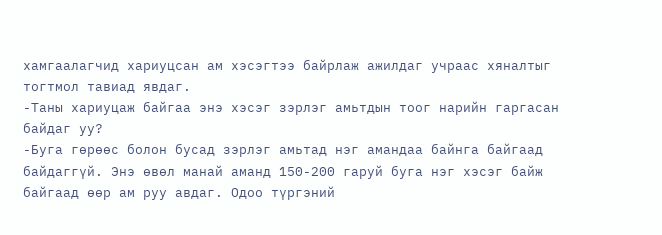хамгаалагчид хариуцсан ам хэсэгтээ байрлаж ажилдаг учраас хяналтыг тогтмол тавиад явдаг.
-Таны хариуцаж байгаа энэ хэсэг зэрлэг амьтдын тоог нарийн гаргасан байдаг уу?
-Буга гөрөөс болон бусад зэрлэг амьтад нэг амандаа байнга байгаад байдаггүй. Энэ өвөл манай аманд 150-200 гаруй буга нэг хэсэг байж байгаад өөр ам руу авдаг. Одоо түргэний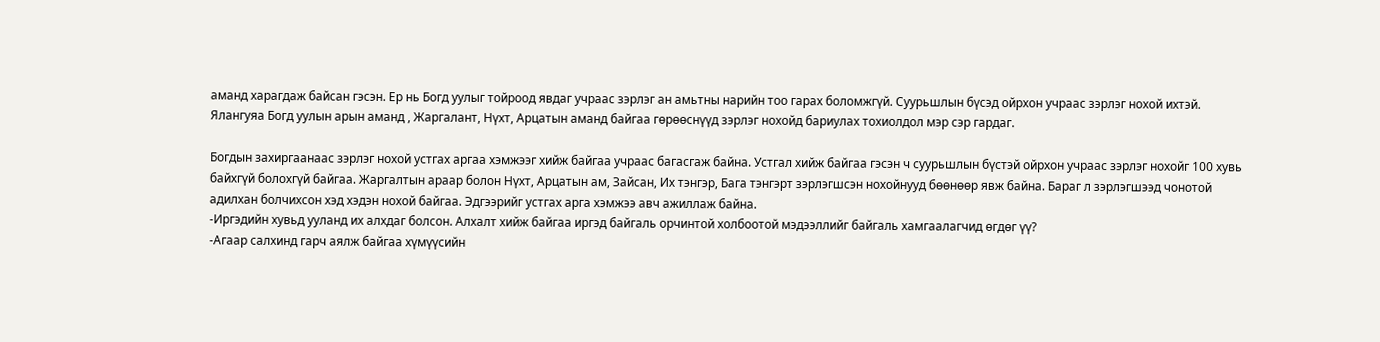аманд харагдаж байсан гэсэн. Ер нь Богд уулыг тойроод явдаг учраас зэрлэг ан амьтны нарийн тоо гарах боломжгүй. Суурьшлын бүсэд ойрхон учраас зэрлэг нохой ихтэй. Ялангуяа Богд уулын арын аманд , Жаргалант, Нүхт, Арцатын аманд байгаа гөрөөснүүд зэрлэг нохойд бариулах тохиолдол мэр сэр гардаг.

Богдын захиргаанаас зэрлэг нохой устгах аргаа хэмжээг хийж байгаа учраас багасгаж байна. Устгал хийж байгаа гэсэн ч суурьшлын бүстэй ойрхон учраас зэрлэг нохойг 100 хувь байхгүй болохгүй байгаа. Жаргалтын араар болон Нүхт, Арцатын ам, Зайсан, Их тэнгэр, Бага тэнгэрт зэрлэгшсэн нохойнууд бөөнөөр явж байна. Бараг л зэрлэгшээд чонотой адилхан болчихсон хэд хэдэн нохой байгаа. Эдгээрийг устгах арга хэмжээ авч ажиллаж байна.
-Иргэдийн хувьд ууланд их алхдаг болсон. Алхалт хийж байгаа иргэд байгаль орчинтой холбоотой мэдээллийг байгаль хамгаалагчид өгдөг үү?
-Агаар салхинд гарч аялж байгаа хүмүүсийн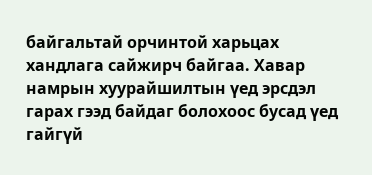байгальтай орчинтой харьцах хандлага сайжирч байгаа. Хавар намрын хуурайшилтын үед эрсдэл гарах гээд байдаг болохоос бусад үед гайгүй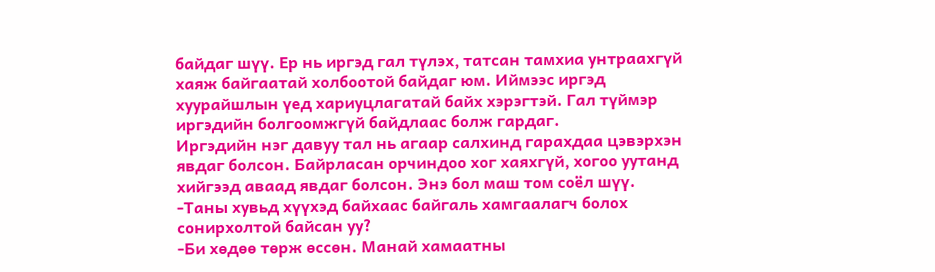байдаг шүү. Ер нь иргэд гал түлэх, татсан тамхиа унтраахгүй хаяж байгаатай холбоотой байдаг юм. Иймээс иргэд хуурайшлын үед хариуцлагатай байх хэрэгтэй. Гал түймэр иргэдийн болгоомжгүй байдлаас болж гардаг.
Иргэдийн нэг давуу тал нь агаар салхинд гарахдаа цэвэрхэн явдаг болсон. Байрласан орчиндоо хог хаяхгүй, хогоо уутанд хийгээд аваад явдаг болсон. Энэ бол маш том соёл шүү.
-Таны хувьд хүүхэд байхаас байгаль хамгаалагч болох сонирхолтой байсан уу?
-Би хөдөө төрж өссөн. Манай хамаатны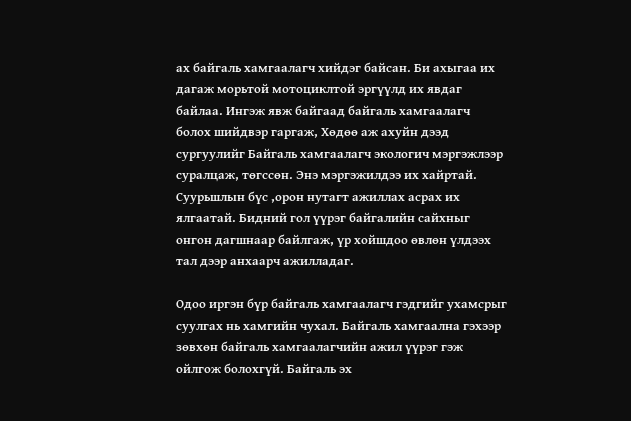ах байгаль хамгаалагч хийдэг байсан. Би ахыгаа их дагаж морьтой мотоциклтой эргүүлд их явдаг байлаа. Ингэж явж байгаад байгаль хамгаалагч болох шийдвэр гаргаж, Хөдөө аж ахуйн дээд сургуулийг Байгаль хамгаалагч экологич мэргэжлээр суралцаж, төгссөн. Энэ мэргэжилдээ их хайртай. Суурьшлын бүс ,орон нутагт ажиллах асрах их ялгаатай. Бидний гол үүрэг байгалийн сайхныг онгон дагшнаар байлгаж, үр хойшдоо өвлөн үлдээх тал дээр анхаарч ажилладаг.

Одоо иргэн бүр байгаль хамгаалагч гэдгийг ухамсрыг суулгах нь хамгийн чухал. Байгаль хамгаална гэхээр зөвхөн байгаль хамгаалагчийн ажил үүрэг гэж ойлгож болохгүй. Байгаль эх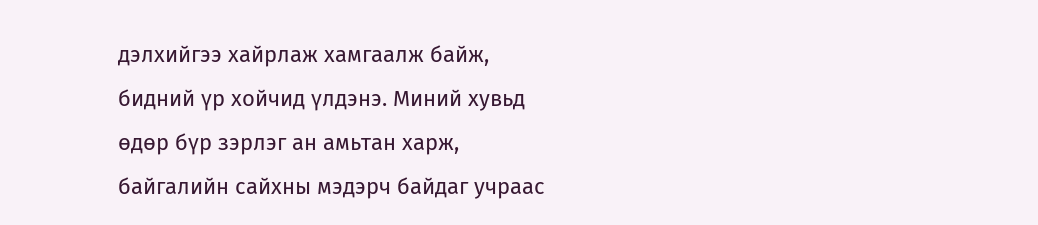дэлхийгээ хайрлаж хамгаалж байж, бидний үр хойчид үлдэнэ. Миний хувьд өдөр бүр зэрлэг ан амьтан харж, байгалийн сайхны мэдэрч байдаг учраас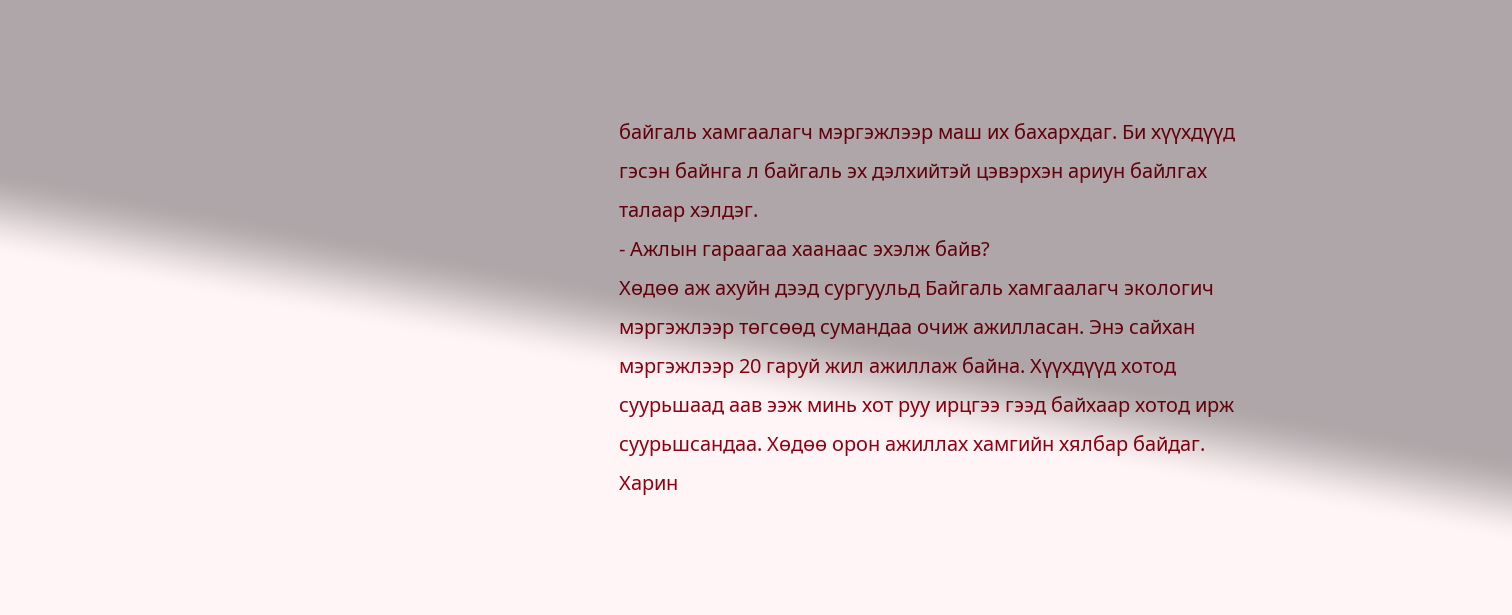байгаль хамгаалагч мэргэжлээр маш их бахархдаг. Би хүүхдүүд гэсэн байнга л байгаль эх дэлхийтэй цэвэрхэн ариун байлгах талаар хэлдэг.
- Ажлын гараагаа хаанаас эхэлж байв?
Хөдөө аж ахуйн дээд сургуульд Байгаль хамгаалагч экологич мэргэжлээр төгсөөд сумандаа очиж ажилласан. Энэ сайхан мэргэжлээр 20 гаруй жил ажиллаж байна. Хүүхдүүд хотод суурьшаад аав ээж минь хот руу ирцгээ гээд байхаар хотод ирж суурьшсандаа. Хөдөө орон ажиллах хамгийн хялбар байдаг. Харин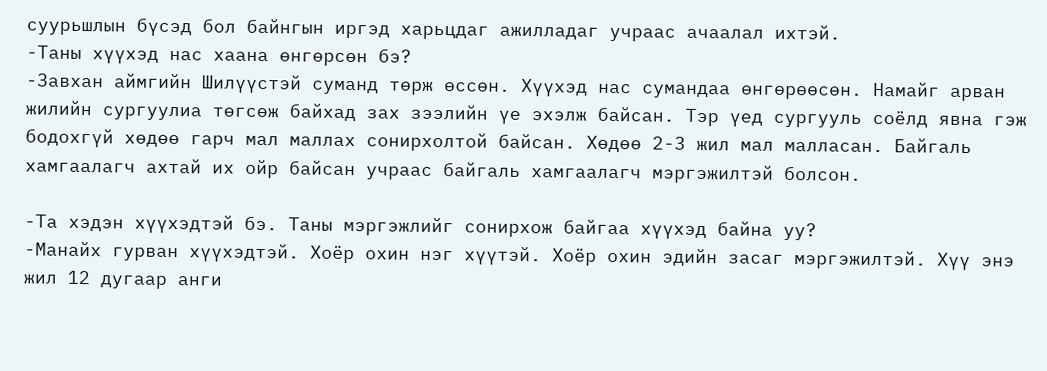суурьшлын бүсэд бол байнгын иргэд харьцдаг ажилладаг учраас ачаалал ихтэй.
-Таны хүүхэд нас хаана өнгөрсөн бэ?
-Завхан аймгийн Шилүүстэй суманд төрж өссөн. Хүүхэд нас сумандаа өнгөрөөсөн. Намайг арван жилийн сургуулиа төгсөж байхад зах зээлийн үе эхэлж байсан. Тэр үед сургууль соёлд явна гэж бодохгүй хөдөө гарч мал маллах сонирхолтой байсан. Хөдөө 2-3 жил мал малласан. Байгаль хамгаалагч ахтай их ойр байсан учраас байгаль хамгаалагч мэргэжилтэй болсон.

-Та хэдэн хүүхэдтэй бэ. Таны мэргэжлийг сонирхож байгаа хүүхэд байна уу?
-Манайх гурван хүүхэдтэй. Хоёр охин нэг хүүтэй. Хоёр охин эдийн засаг мэргэжилтэй. Хүү энэ жил 12 дугаар анги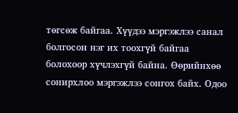төгсөж байгаа. Хүүдээ мэргэжлээ санал болгосон нэг их тоохгүй байгаа болохоор хүчлэхгүй байна. Өөрийнхөө сонирхлоо мэргэжлээ сонгох байх. Одоо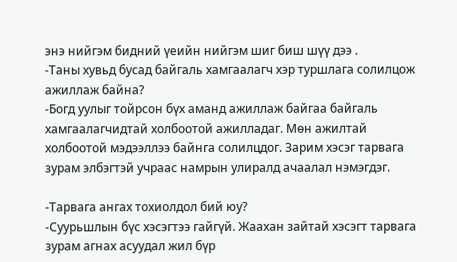энэ нийгэм бидний үеийн нийгэм шиг биш шүү дээ .
-Таны хувьд бусад байгаль хамгаалагч хэр туршлага солилцож ажиллаж байна?
-Богд уулыг тойрсон бүх аманд ажиллаж байгаа байгаль хамгаалагчидтай холбоотой ажилладаг. Мөн ажилтай холбоотой мэдээллээ байнга солилцдог. Зарим хэсэг тарвага зурам элбэгтэй учраас намрын улиралд ачаалал нэмэгдэг.

-Тарвага ангах тохиолдол бий юу?
-Суурьшлын бүс хэсэгтээ гайгүй. Жаахан зайтай хэсэгт тарвага зурам агнах асуудал жил бүр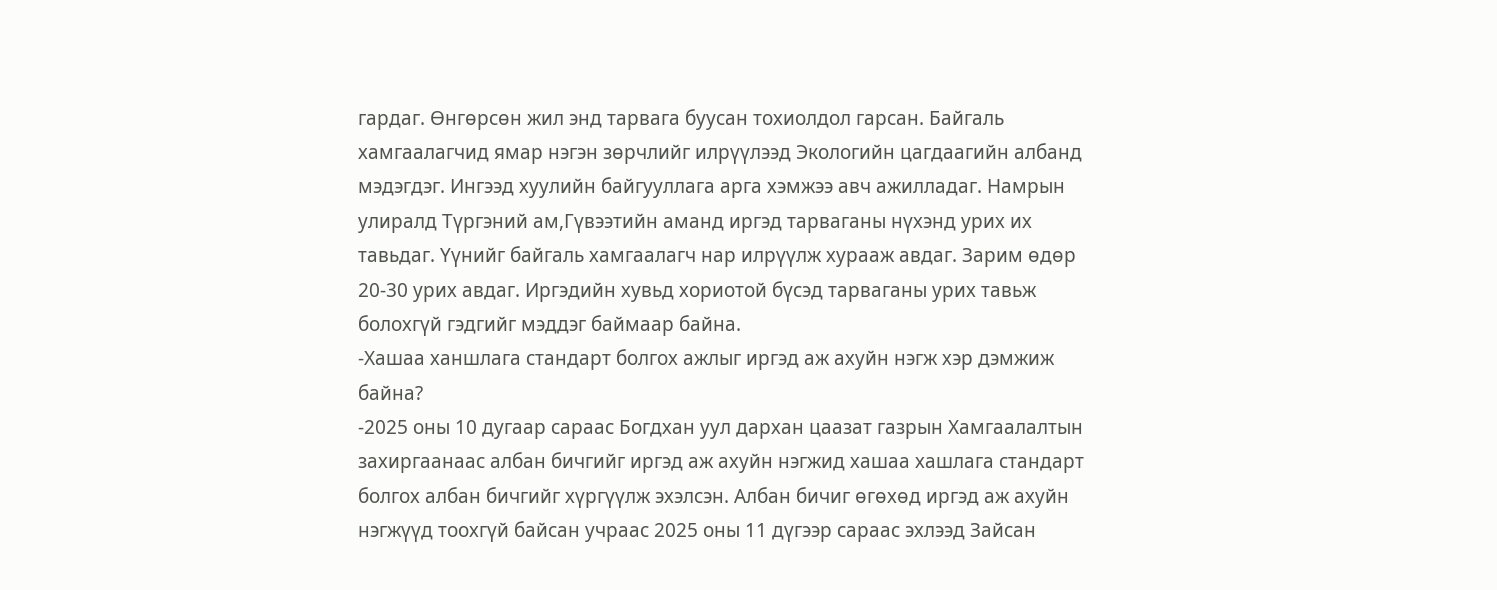гардаг. Өнгөрсөн жил энд тарвага буусан тохиолдол гарсан. Байгаль хамгаалагчид ямар нэгэн зөрчлийг илрүүлээд Экологийн цагдаагийн албанд мэдэгдэг. Ингээд хуулийн байгууллага арга хэмжээ авч ажилладаг. Намрын улиралд Түргэний ам,Гүвээтийн аманд иргэд тарваганы нүхэнд урих их тавьдаг. Үүнийг байгаль хамгаалагч нар илрүүлж хурааж авдаг. Зарим өдөр 20-30 урих авдаг. Иргэдийн хувьд хориотой бүсэд тарваганы урих тавьж болохгүй гэдгийг мэддэг баймаар байна.
-Хашаа ханшлага стандарт болгох ажлыг иргэд аж ахуйн нэгж хэр дэмжиж байна?
-2025 оны 10 дугаар сараас Богдхан уул дархан цаазат газрын Хамгаалалтын захиргаанаас албан бичгийг иргэд аж ахуйн нэгжид хашаа хашлага стандарт болгох албан бичгийг хүргүүлж эхэлсэн. Албан бичиг өгөхөд иргэд аж ахуйн нэгжүүд тоохгүй байсан учраас 2025 оны 11 дүгээр сараас эхлээд Зайсан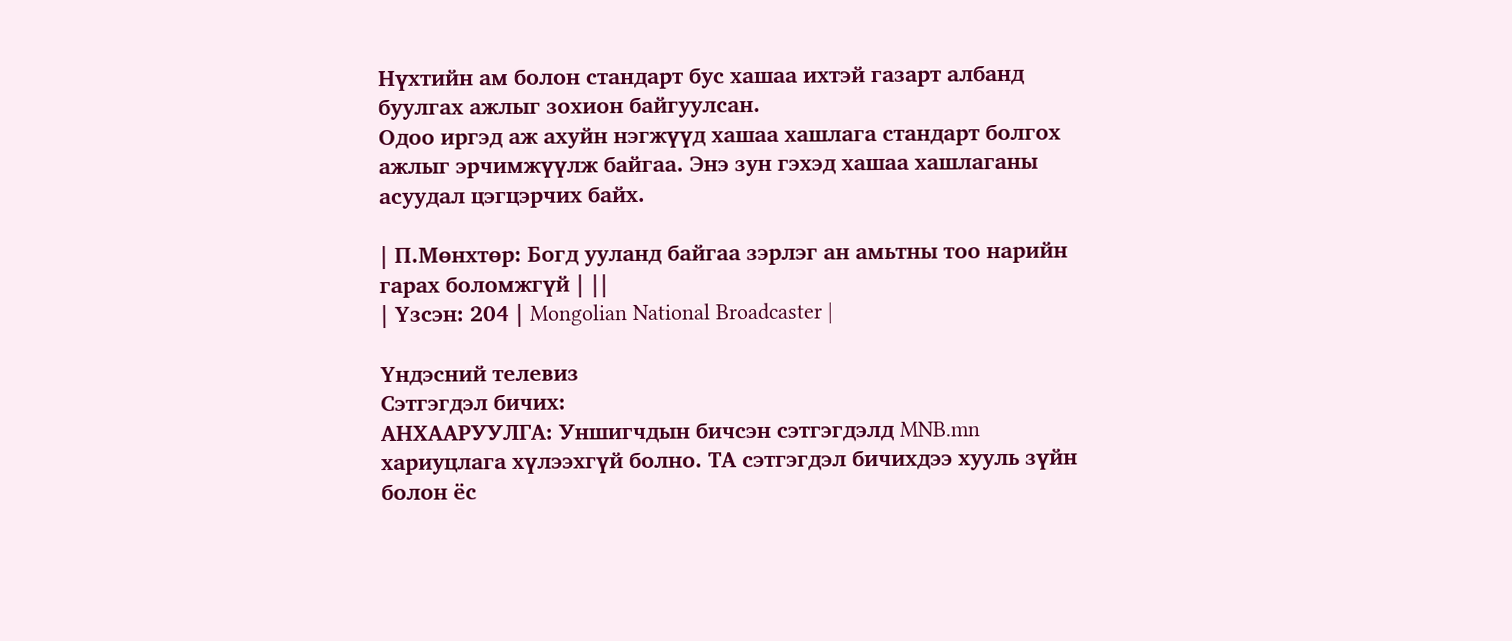Нүхтийн ам болон стандарт бус хашаа ихтэй газарт албанд буулгах ажлыг зохион байгуулсан.
Одоо иргэд аж ахуйн нэгжүүд хашаа хашлага стандарт болгох ажлыг эрчимжүүлж байгаа. Энэ зун гэхэд хашаа хашлаганы асуудал цэгцэрчих байх.

| П.Мөнхтөр: Богд ууланд байгаа зэрлэг ан амьтны тоо нарийн гарах боломжгүй | ||
| Үзсэн: 204 | Mongolian National Broadcaster |

Үндэсний телевиз
Сэтгэгдэл бичих:
АНХААРУУЛГА: Уншигчдын бичсэн сэтгэгдэлд MNB.mn хариуцлага хүлээхгүй болно. ТА сэтгэгдэл бичихдээ хууль зүйн болон ёс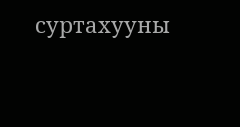суртахууны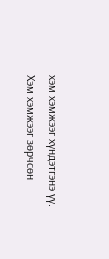хэм хэмжээг хүндэтгэнэ үү. Хэм хэмжээг зөрчсөн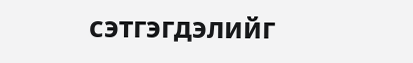сэтгэгдэлийг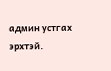админ устгах эрхтэй.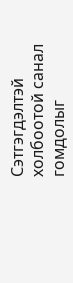Сэтгэгдэлтэй холбоотой санал гомдолыг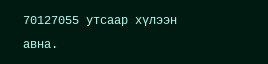70127055 утсаар хүлээн авна.